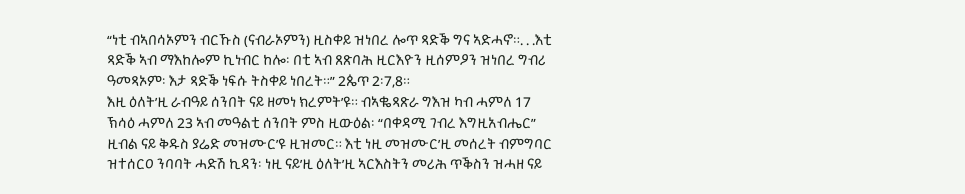“ነቲ ብኣበሳኦምን ብርኹስ (ናብራኦምን) ዚስቀይ ዝነበረ ሎጥ ጻድቕ ግና ኣድሓኖ።. . .እቲ ጻድቕ ኣብ ማእከሎም ኪነብር ከሎ፡ በቲ ኣብ ጸጽባሕ ዚርእዮን ዚሰምዖን ዝነበረ ግብሪ ዓመጻኦም፡ እታ ጻድቕ ነፍሱ ትስቀይ ነበረት።” 2ጴጥ 2፡7,8።
እዚ ዕለት’ዚ ራብዓይ ሰንበት ናይ ዘመነ ክረምት’ዩ። ብኣቈጻጽራ ግእዝ ካብ ሓምለ 17 ኽሳዕ ሓምለ 23 ኣብ መዓልቲ ሰንበት ምስ ዚውዕል፡ “በቀዳሚ ገብረ እግዚአብሔር” ዚብል ናይ ቅዱስ ያሬድ መዝሙር’ዩ ዚዝመር። እቲ ነዚ መዝሙር’ዚ መሰረት ብምግባር ዝተሰርዐ ንባባት ሓድሽ ኪዳን፡ ነዚ ናይ’ዚ ዕለት’ዚ ኣርእስትን መሪሕ ጥቕስን ዝሓዘ ናይ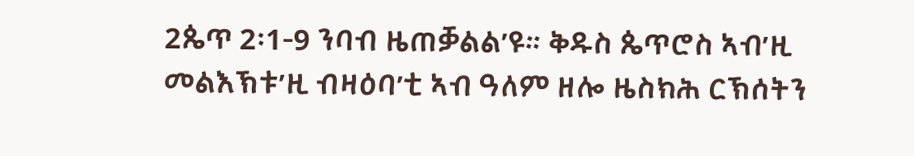2ጴጥ 2፡1-9 ንባብ ዜጠቓልል’ዩ። ቅዱስ ጴጥሮስ ኣብ’ዚ መልእኽቱ’ዚ ብዛዕባ’ቲ ኣብ ዓለም ዘሎ ዜስክሕ ርኽሰትን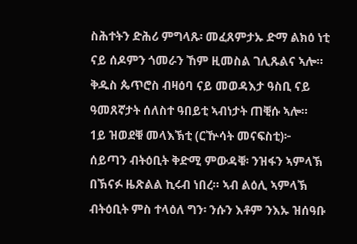ስሕተትን ድሕሪ ምግላጹ፡ መፈጸምታኡ ድማ ልክዕ ነቲ ናይ ሰዶምን ጎመራን ኸም ዚመስል ገሊጹልና ኣሎ። ቅዱስ ጴጥሮስ ብዛዕባ ናይ መወዳእታ ዓስቢ ናይ ዓመጸኛታት ሰለስተ ዓበይቲ ኣብነታት ጠቒሱ ኣሎ።
1ይ ዝወደቑ መላእኽቲ (ርዅሳት መናፍስቲ)፦ ሰይጣን ብትዕቢት ቅድሚ ምውዳቑ፡ ንዝፋን ኣምላኽ በኽናፉ ዜጽልል ኪሩብ ነበረ። ኣብ ልዕሊ ኣምላኽ ብትዕቢት ምስ ተላዕለ ግን፡ ንሱን እቶም ንእኡ ዝሰዓቡ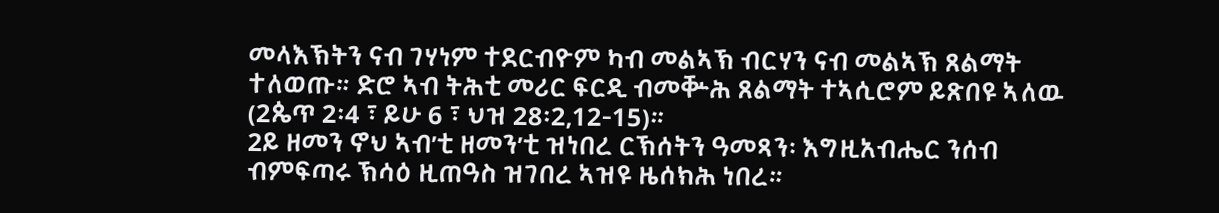መላእኽትን ናብ ገሃነም ተደርብዮም ካብ መልኣኽ ብርሃን ናብ መልኣኽ ጸልማት ተለወጡ። ድሮ ኣብ ትሕቲ መሪር ፍርዲ ብመቝሕ ጸልማት ተኣሲሮም ይጽበዩ ኣለዉ (2ጴጥ 2፡4 ፣ ይሁ 6 ፣ ህዝ 28፡2,12-15)።
2ይ ዘመን ኖህ ኣብ’ቲ ዘመን’ቲ ዝነበረ ርኽሰትን ዓመጻን፡ እግዚአብሔር ንሰብ ብምፍጣሩ ኽሳዕ ዚጠዓስ ዝገበረ ኣዝዩ ዜሰክሕ ነበረ።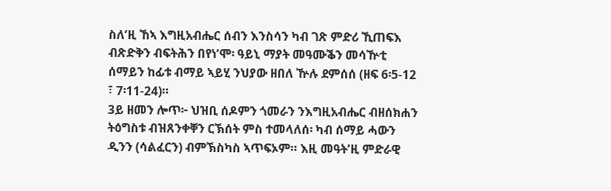ስለ’ዚ ኸኣ እግዚአብሔር ሰብን እንስሳን ካብ ገጽ ምድሪ ኺጠፍእ ብጽድቅን ብፍትሕን በየነ’ሞ፡ ዓይኒ ማያት መዓሙቕን መሳዅቲ ሰማይን ከፊቱ ብማይ ኣይሂ ንህያው ዘበለ ዅሉ ደምሰሰ (ዘፍ 6፡5-12 ፣ 7፡11-24)።
3ይ ዘመን ሎጥ፦ ህዝቢ ሰዶምን ጎመራን ንእግዚአብሔር ብዘሰክሐን ትዕግስቱ ብዝጸንቀቐን ርኽሰት ምስ ተመላለሰ፡ ካብ ሰማይ ሓውን ዲንን (ሳልፈርን) ብምኽስካስ ኣጥፍኦም። እዚ መዓት’ዚ ምድራዊ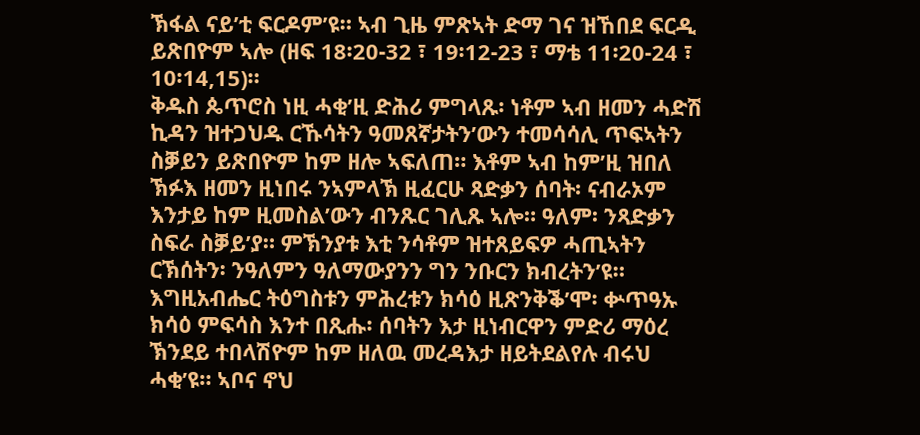ኽፋል ናይ’ቲ ፍርዶም’ዩ። ኣብ ጊዜ ምጽኣት ድማ ገና ዝኸበደ ፍርዲ ይጽበዮም ኣሎ (ዘፍ 18፡20-32 ፣ 19፡12-23 ፣ ማቴ 11፡20-24 ፣ 10፡14,15)።
ቅዱስ ጴጥሮስ ነዚ ሓቂ’ዚ ድሕሪ ምግላጹ፡ ነቶም ኣብ ዘመን ሓድሽ ኪዳን ዝተጋህዱ ርኹሳትን ዓመጸኛታትን’ውን ተመሳሳሊ ጥፍኣትን ስቓይን ይጽበዮም ከም ዘሎ ኣፍለጠ። እቶም ኣብ ከም’ዚ ዝበለ ኽፉእ ዘመን ዚነበሩ ንኣምላኽ ዚፈርሁ ጻድቃን ሰባት፡ ናብራኦም እንታይ ከም ዚመስል’ውን ብንጹር ገሊጹ ኣሎ። ዓለም፡ ንጻድቃን ስፍራ ስቓይ’ያ። ምኽንያቱ እቲ ንሳቶም ዝተጸይፍዎ ሓጢኣትን ርኽሰትን፡ ንዓለምን ዓለማውያንን ግን ንቡርን ክብረትን’ዩ። እግዚአብሔር ትዕግስቱን ምሕረቱን ክሳዕ ዚጽንቅቕ’ሞ፡ ቍጥዓኡ ክሳዕ ምፍሳስ እንተ በጺሑ፡ ሰባትን እታ ዚነብርዋን ምድሪ ማዕረ ኽንደይ ተበላሽዮም ከም ዘለዉ መረዳእታ ዘይትደልየሉ ብሩህ ሓቂ’ዩ። ኣቦና ኖህ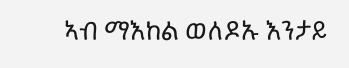ኣብ ማእከል ወለዶኡ እንታይ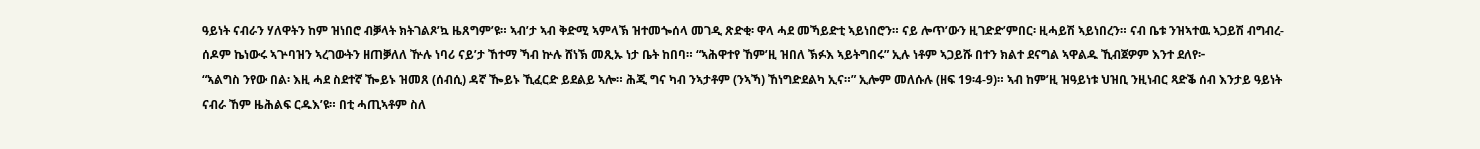ዓይነት ናብራን ሃለዋትን ከም ዝነበሮ ብቓላት ክትገልጾ’ኳ ዜጸግም’ዩ። ኣብ’ታ ኣብ ቅድሚ ኣምላኽ ዝተመጐሰላ መገዲ ጽድቂ፡ ዋላ ሓደ መኻይድቲ ኣይነበሮን። ናይ ሎጥ’ውን ዚገድድ’ምበር፡ ዚሓይሽ ኣይነበረን። ናብ ቤቱ ንዝኣተዉ ኣጋይሽ ብግብረ-ሰዶም ኬነውሩ ኣጕባዝን ኣረገውትን ዘጠቓለለ ዅሉ ነባሪ ናይ’ታ ኸተማ ኻብ ኵሉ ሸነኽ መጺኡ ነታ ቤት ከበባ። “ኣሕዋተየ ኸም’ዚ ዝበለ ኽፉእ ኣይትግበሩ” ኢሉ ነቶም ኣጋይሹ በተን ክልተ ደናግል ኣዋልዱ ኺብጀዎም እንተ ደለየ፦
“ኣልግስ ንየው በል፡ እዚ ሓደ ስደተኛ ዀይኑ ዝመጸ (ሰብሲ) ዳኛ ዀይኑ ኺፈርድ ይደልይ ኣሎ። ሕጂ ግና ካብ ንኣታቶም (ንኣኻ) ኸነግድደልካ ኢና።” ኢሎም መለሱሉ (ዘፍ 19፡4-9)። ኣብ ከም’ዚ ዝዓይነቱ ህዝቢ ንዚነብር ጻድቕ ሰብ እንታይ ዓይነት ናብራ ኸም ዜሕልፍ ርዱእ’ዩ። በቲ ሓጢኣቶም ስለ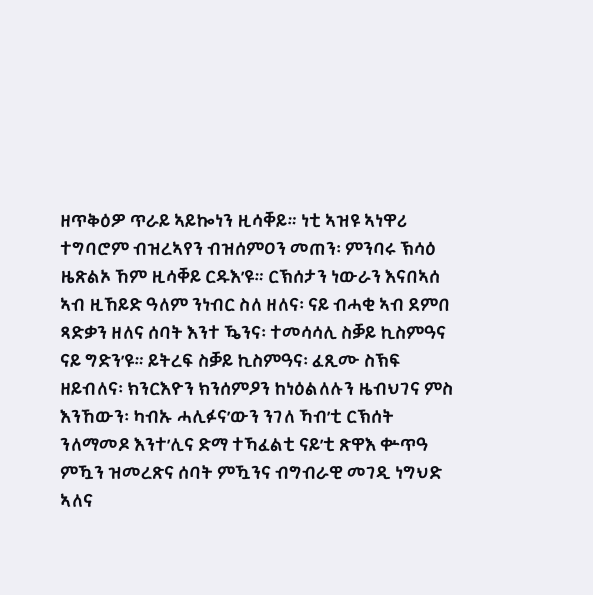ዘጥቅዕዎ ጥራይ ኣይኰነን ዚሳቐይ። ነቲ ኣዝዩ ኣነዋሪ ተግባሮም ብዝረኣየን ብዝሰምዐን መጠን፡ ምንባሩ ኽሳዕ ዜጽልኦ ኸም ዚሳቐይ ርዱእ’ዩ። ርኽሰታን ነውራን እናበኣሰ ኣብ ዚኸይድ ዓለም ንነብር ስለ ዘለና፡ ናይ ብሓቂ ኣብ ደምበ ጻድቃን ዘለና ሰባት እንተ ዄንና፡ ተመሳሳሊ ስቓይ ኪስምዓና ናይ ግድን’ዩ። ይትረፍ ስቓይ ኪስምዓና፡ ፈጺሙ ስኽፍ ዘይብለና፡ ክንርእዮን ክንሰምዖን ከነዕልለሉን ዜብህገና ምስ እንኸውን፡ ካብኡ ሓሊፉና’ውን ንገለ ኻብ’ቲ ርኽሰት ንለማመዶ እንተ’ሊና ድማ ተኻፈልቲ ናይ’ቲ ጽዋእ ቍጥዓ ምዃን ዝመረጽና ሰባት ምዃንና ብግብራዊ መገዲ ነግህድ ኣለና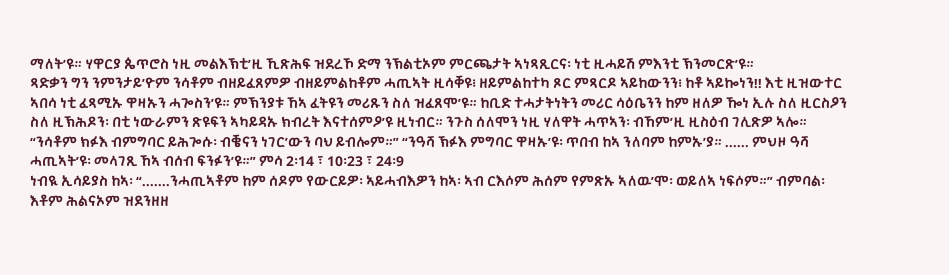ማለት’ዩ። ሃዋርያ ጴጥሮስ ነዚ መልእኽቲ’ዚ ኺጽሕፍ ዝደረኾ ድማ ንኽልቲኦም ምርጫታት ኣነጻጺርና፡ ነቲ ዚሓይሽ ምእንቲ ኽንመርጽ’ዩ።
ጻድቃን ግን ንምንታይ’ዮም ንሳቶም ብዘይፈጸምዎ ብዘይምልከቶም ሓጢኣት ዚሳቐዩ፧ ዘይምልከተካ ጾር ምጻርዶ ኣይከውንን፧ ከቶ ኣይኰነን!! እቲ ዚዝውተር ኣበሳ ነቲ ፈጻሚኡ ዋዛኡን ሓጐስን’ዩ። ምኽንያቱ ኸኣ ፈትዩን መሪጹን ስለ ዝፈጸሞ’ዩ። ከቢድ ተሓታትነትን መሪር ሳዕቤንን ከም ዘለዎ ዀነ ኢሉ ስለ ዚርስዖን ስለ ዚኽሕዶን፡ በቲ ነውራምን ጽዩፍን ኣካይዳኡ ክብረት እናተሰምዖ’ዩ ዚነብር። ንጉስ ሰለሞን ነዚ ሃለዋት ሓጥኣን፡ ብኸም’ዚ ዚስዕብ ገሊጽዎ ኣሎ። “ንሳቶም ክፉእ ብምግባር ይሕጐሱ፡ ብቔናን ነገር’ውን ባህ ይብሎም።” “ንዓሻ ኽፉእ ምግባር ዋዛኡ’ዩ፡ ጥበብ ከኣ ንለባም ከምኡ’ያ። ...... ምህዞ ዓሻ ሓጢኣት’ዩ፡ መላገጺ ኸኣ ብሰብ ፍንፉን’ዩ።” ምሳ 2፡14 ፣ 10፡23 ፣ 24፡9
ነብዪ ኢሳይያስ ከኣ፡ “.......ንሓጢኣቶም ከም ሰዶም የውርይዎ፡ ኣይሓብእዎን ከኣ፡ ኣብ ርእሶም ሕሰም የምጽኡ ኣለዉ’ሞ፡ ወይለኣ ነፍሶም።” ብምባል፡ እቶም ሕልናኦም ዝደንዘዘ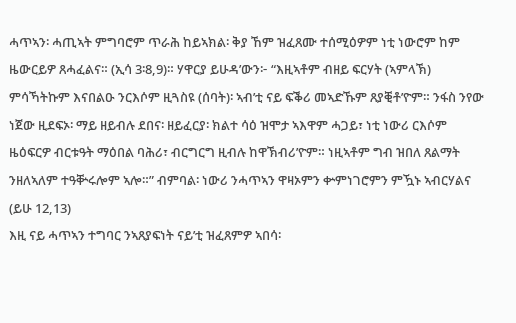ሓጥኣን፡ ሓጢኣት ምግባሮም ጥራሕ ከይኣክል፡ ቅያ ኸም ዝፈጸሙ ተሰሚዕዎም ነቲ ነውሮም ከም ዜውርይዎ ጸሓፈልና። (ኢሳ 3፡8,9)። ሃዋርያ ይሁዳ’ውን፦ “እዚኣቶም ብዘይ ፍርሃት (ኣምላኽ) ምሳኻትኩም እናበልዑ ንርእሶም ዚጓስዩ (ሰባት)፡ ኣብ’ቲ ናይ ፍቕሪ መኣድኹም ጸያቒቶ’ዮም። ንፋስ ንየው ነጀው ዚደፍኦ፡ ማይ ዘይብሉ ደበና፡ ዘይፈርያ፡ ክልተ ሳዕ ዝሞታ ኣእዋም ሓጋይ፣ ነቲ ነውሪ ርእሶም ዜዕፍርዎ ብርቱዓት ማዕበል ባሕሪ፣ ብርግርግ ዚብሉ ከዋኽብሪ’ዮም። ነዚኣቶም ግብ ዝበለ ጸልማት ንዘለኣለም ተዓቝሩሎም ኣሎ።” ብምባል፡ ነውሪ ንሓጥኣን ዋዛኦምን ቍምነገሮምን ምዃኑ ኣብርሃልና (ይሁ 12,13)
እዚ ናይ ሓጥኣን ተግባር ንኣጸያፍነት ናይ’ቲ ዝፈጸምዎ ኣበሳ፡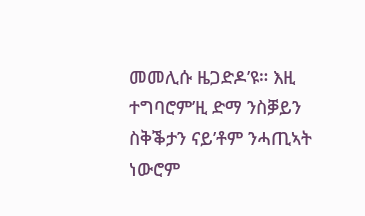መመሊሱ ዜጋድዶ’ዩ። እዚ ተግባሮም’ዚ ድማ ንስቓይን ስቅቕታን ናይ’ቶም ንሓጢኣት ነውሮም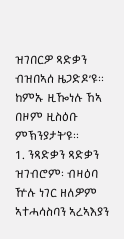ዝገበርዎ ጻድቃን ብዝበኣሰ ዜጋድዶ’ዩ። ከምኡ ዚዀነሉ ኸኣ በዞም ዚስዕቡ ምኽንያታት’ዩ።
1. ንጻድቃን ጻድቃን ዝገብሮም፡ ብዛዕባ ዅሉ ነገር ዘለዎም ኣተሓሳስባን ኣረኣእያን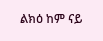ልክዕ ከም ናይ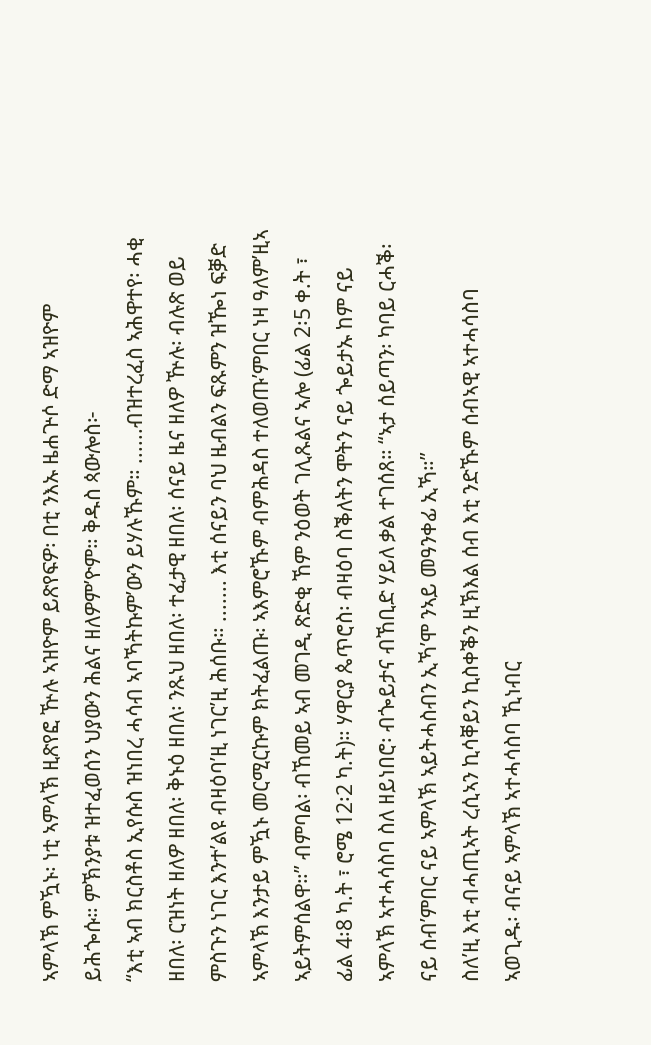ኣምላኽ ምዃኑ፡ ነቲ ኣምላኽ ዚጽየፎ ዅሉ ኣዝዮም ይጽየፍዎ፡ በቲ ንእኡ ዜሐጕሶ ድማ ኣዝዮም ይሕጐሱ። ምኽንያቱ ዝተፈወሰን ህያውን ሕልና ዘለዎም’ዮም። ቅዱስ ጳውሎስ፦
“እቲ ኣብ ክርስቶስ ኢየሱስ ዝነበረ ሓሳብ ኣባኻትኩም’ውን ይሃሉኹም። ......ብዝተረፈስ ኣሕዋተየ፡ ሓቂ ዘበለ፡ ርዝነት ዘለዎ ዘበለ፡ ቅኑዕ ዘበለ፡ ንጹህ ዘበለ፡ ተፈታዊ ዘበለ፡ ሰናይ ዜና ዘለዎ ዅሉ፡ ብሉጽ ወይ ምስጉን ነገር እንተ’ልዩ ብዛዕባ’ዚ ነገር’ዚ ሕሰቡ። ....... እቲ ሰናይን ባህ ዜብልን ፍጹምን ዝዀነ ፍቓድ ኣምላኽ እንታይ ምዃኑ መርሚርኩም ክትፈልጡ፡ ኣእምሮኹም ብምሕዳስ ተለወጡ’ምበር ነዛ ዓለም’ዚኣ ኣይትምሰልዋ።” ብምባል፡ ብኸመይ ኣብ መገዲ ጽድቂ ኸም ንዕወት ገሊጹልና ኣሎ (ፊል 2፡5 ቀ.ት ፣ ፊል 4፡8 ካ.ት ፣ ሮሜ 12፡2 ካ.ት)። ሃዋርያ ጴጥሮስ፡ ብዛዕባ ስቕለትን ሞትን ናይ ጐይታኡ ከም ናይ ኣምላኽ ኣተሓሳስባ ስለ ዘይነበሮ፡ ብጐይታና ብኸቢድ ሃይለ ቃል ተገሰጸ። “ኣታ ሰይጣን፡ ካባይ ርሓቕ፡ ናይ ሰብ’ምበር ናይ ኣምላኽ ኣይትሓስብን ኢኻ’ሞ ንኣይ መዓንቀፊ ኢኻ።”
ስለ’ዚ እቲ ብሓጢኣት ረሲኣን ኪሳቐይን ኪስቀቕን ዚኽእል ሰብ እቲ ንድኹም ሰብኣዊ ኣተሓሳስባ ኣወጊዱ፡ ብናይ ኣምላኽ ኣተሓሳስባ ኺነብር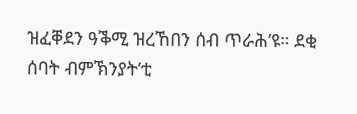ዝፈቐደን ዓቕሚ ዝረኸበን ሰብ ጥራሕ’ዩ። ደቂ ሰባት ብምኽንያት’ቲ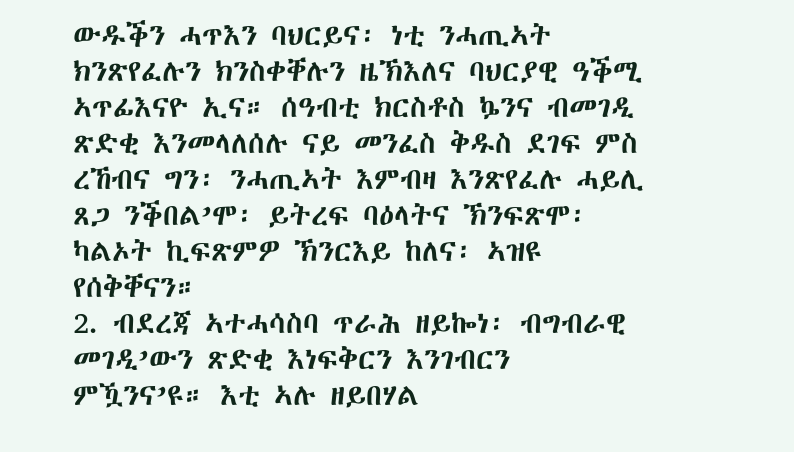ውዱቕን ሓጥእን ባህርይና፡ ነቲ ንሓጢኣት ክንጽየፈሉን ክንስቀቐሉን ዜኽእለና ባህርያዊ ዓቕሚ ኣጥፊእናዮ ኢና። ሰዓብቲ ክርስቶስ ኴንና ብመገዲ ጽድቂ እንመላለሰሉ ናይ መንፈስ ቅዱስ ደገፍ ምስ ረኸብና ግን፡ ንሓጢኣት እምብዛ እንጽየፈሉ ሓይሊ ጸጋ ንቕበል’ሞ፡ ይትረፍ ባዕላትና ኽንፍጽሞ፡ ካልኦት ኪፍጽምዎ ኽንርእይ ከለና፡ ኣዝዩ የሰቅቐናን።
2. ብደረጃ ኣተሓሳስባ ጥራሕ ዘይኰነ፡ ብግብራዊ መገዲ’ውን ጽድቂ እነፍቅርን እንገብርን ምዃንና’ዩ። እቲ ኣሉ ዘይበሃል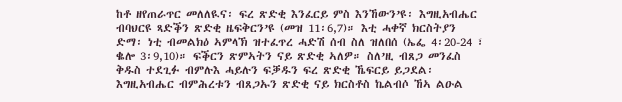ከቶ ዘየጠራጥር መለለዪና፡ ፍረ ጽድቂ እንፈርይ ምስ እንኸውን’ዩ፡ እግዚአብሔር ብባህርዩ ጻድቕን ጽድቂ ዜፍቅርን’ዩ (መዝ 11፡6,7)። እቲ ሓቀኛ ክርስትያን ድማ፡ ነቲ ብመልክዕ ኣምላኽ ዝተፈጥረ ሓድሽ ሰብ ስለ ዝለበሰ (ኤፌ 4፡20-24 ፣ ቈሎ 3፡9,10)። ፍቕርን ጽምኣትን ናይ ጽድቂ ኣለዎ። ስለ’ዚ ብጸጋ መንፈስ ቅዱስ ተደጊፉ ብምሉእ ሓይሉን ፍቓዱን ፍረ ጽድቂ ኼፍርይ ይጋደል፡ እግዚአብሔር ብምሕረቱን ብጸጋኡን ጽድቂ ናይ ክርስቶስ ኬልብሶ ኸኣ ልዑል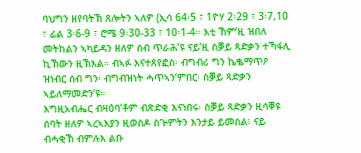ባህግን ዘየባትኽ ጸሎትን ኣለዎ (ኢሳ 64፡5 ፣ 1ዮሃ 2፡29 ፣ 3፡7,10 ፣ ፊል 3፡6-9 ፣ ሮሜ 9፡30-33 ፣ 10፡1-4። እቲ ኸም’ዚ ዝበለ መትከልን ኣካይዳን ዘለዎ ሰብ ጥራሕ’ዩ ናይ’ዚ ስቓይ ጻድቃን ተኻፋሊ ኪኸውን ዚኽእል። ብኣፉ እናተጸየፎስ፡ ብግብሪ ግን ኬቈማጥዖ ዝነብር ሰብ ግን፡ ብግብዝነት ሓጥኣን’ምበር፡ ስቓይ ጻድቃን ኣይለማመድን’ዩ።
እግዚአብሔር ብዛዕባ’ቶም ብጽድቂ እናነበሩ፡ ስቓይ ጻድቃን ዚሳቐዩ ሰባት ዘለዎ ኣረኣእያን ዚወስዶ ስጕምትን እንታይ ይመስል፧ ናይ ብሓቂኸ ብምሉእ ልቡ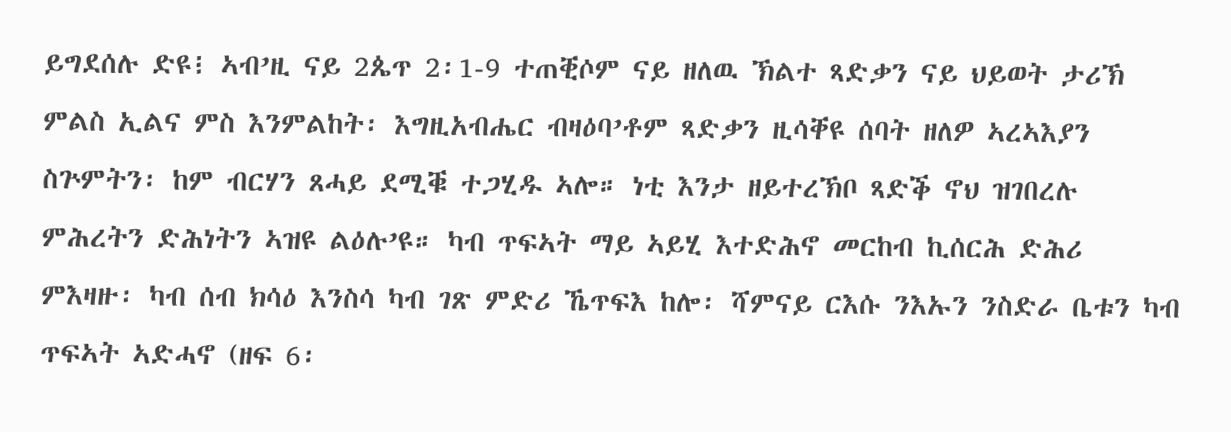ይግደሰሉ ድዩ፧ ኣብ’ዚ ናይ 2ጴጥ 2፡1-9 ተጠቒሶም ናይ ዘለዉ ኽልተ ጻድቃን ናይ ህይወት ታሪኽ ምልስ ኢልና ምስ እንምልከት፡ እግዚአብሔር ብዛዕባ’ቶም ጻድቃን ዚሳቐዩ ሰባት ዘለዎ ኣረኣእያን ስጕምትን፡ ከም ብርሃን ጸሓይ ደሚቑ ተጋሂዱ ኣሎ። ነቲ እንታ ዘይተረኽቦ ጻድቕ ኖህ ዝገበረሉ ምሕረትን ድሕነትን ኣዝዩ ልዕሉ’ዩ። ካብ ጥፍኣት ማይ ኣይሂ እተድሕኖ መርከብ ኪሰርሕ ድሕሪ ምእዛዙ፡ ካብ ሰብ ክሳዕ እንስሳ ካብ ገጽ ምድሪ ኼጥፍእ ከሎ፡ ሻምናይ ርእሱ ንእኡን ንስድራ ቤቱን ካብ ጥፍኣት ኣድሓኖ (ዘፍ 6፡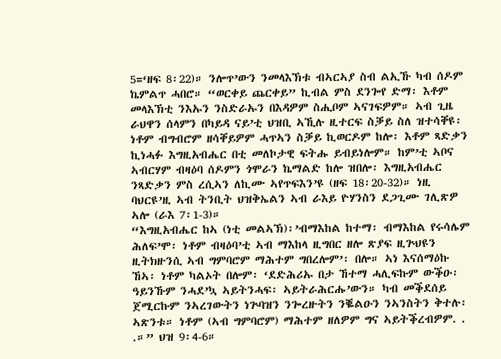5=‘ዘፍ 8፡22)። ንሎጥ’ውን ንመላእኽቱ ብኣርኣያ ስብ ልኢኹ ካብ ሰዶም ኬምልጥ ሓበሮ። “ወርቀይ ጨርቀይ” ኪብል ምስ ደንጐየ ድማ፡ እቶም መላእኽቲ ንእኡን ንስድራኡን በእዳዎም ስሒቦም ኣናገፍዎም። ኣብ ጊዜ ራህዋን ሰላምን በካይዳ ናይ’ቲ ህዝቢ ኣኺሉ ዚተርፍ ስቓይ ስለ ዝተሳቐዩ፡ ነቶም ብግብሮም ዘሳቐይዎም ሓጥኣን ስቓይ ኪወርዶም ከሎ፡ እቶም ጻድቃን ኪነሓፉ እግዚአብሔር በቲ መለኮታዊ ፍትሑ ይብይነሎም። ከም’ቲ ኣቦና ኣብርሃም ብዛዕባ ሰዶምን ጎሞራን ኬማልድ ከሎ ዝበሎ፡ እግዚአብሔር ንጻድቃን ምስ ረሲኣን ለኪሙ ኣየጥፍእን’ዩ (ዘፍ 18፡20-32)። ነዚ ባህርዩ’ዚ ኣብ ትንቢት ህዝቅኤልን ኣብ ራእይ ዮሃንስን ደጋጊሙ ገሊጽዎ ኣሎ (ራእ 7፡1-3)።
“እግዚአብሔር ከኣ (ነቲ መልኣኽ)፡’ብማእከል ከተማ፡ ብማእከል የሩሳሌም ሕለፍ’ሞ፡ ነቶም ብዛዕባ’ቲ ኣብ ማእከላ ዚግበር ዘሎ ጽያፍ ዚጕህዩን ዚትክዙንሲ ኣብ ግምባሮም ማሕተም ግበረሎም’፡ በሎ። ኣነ እናሰማዕኩ ኸኣ፡ ነቶም ካልኦት በሎም፡ ‘ደድሕሪኡ በታ ኸተማ ሓሊፍኩም ውቕዑ፡ ዓይንኹም ንሓደ’ኳ ኣይትንሓፍ፡ ኣይትራሕርሑ’ውን። ካብ መቕደሰይ ጀሚርኩም ንኣረገውትን ነጕባዝን ንጐረዙትን ንቘልዑን ንኣንስትን ቅተሉ፡ ኣጽንቱ። ነቶም (ኣብ ግምባሮም) ማሕተም ዘለዎም ግና ኣይትቕረብዎም. . .።” ህዝ 9፡4-6።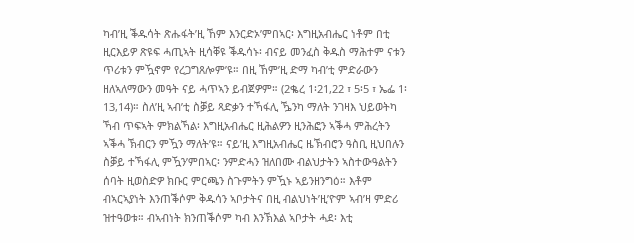ካብ’ዚ ቕዱሳት ጽሑፋት’ዚ ኸም እንርድኦ’ምበኣር፡ እግዚአብሔር ነቶም በቲ ዚርእይዎ ጽዩፍ ሓጢኣት ዚሳቐዩ ቕዱሳኑ፡ ብናይ መንፈስ ቅዱስ ማሕተም ናቱን ጥሪቱን ምዃኖም የረጋግጸሎም’ዩ። በዚ ኸም’ዚ ድማ ካብ’ቲ ምድራውን ዘለኣለማውን መዓት ናይ ሓጥኣን ይብጀዎም። (2ቈረ 1፡21,22 ፣ 5፡5 ፣ ኤፌ 1፡13,14)። ስለ’ዚ ኣብ’ቲ ስቓይ ጻድቃን ተኻፋሊ ዄንካ ማለት ንገዛእ ህይወትካ ኻብ ጥፍኣት ምክልኻል፡ እግዚአብሔር ዚሕልዎን ዚንሕፎን ኣቕሓ ምሕረትን ኣቕሓ ኽብርን ምዃን ማለት’ዩ። ናይ’ዚ እግዚአብሔር ዜኽብሮን ዓስቢ ዚህበሉን ስቓይ ተኻፋሊ ምዃን’ምበኣር፡ ንምድሓን ዝለበሙ ብልህታትን ኣስተውዓልትን ሰባት ዚወስድዎ ክቡር ምርጫን ስጉምትን ምዃኑ ኣይንዘንግዕ። እቶም ብኣርኣያነት እንጠቕሶም ቅዱሳን ኣቦታትና በዚ ብልህነት’ዚ’ዮም ኣብ’ዛ ምድሪ ዝተዓወቱ። ብኣብነት ክንጠቕሶም ካብ እንኽእል ኣቦታት ሓደ፡ እቲ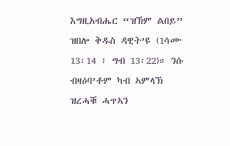እግዚአብሔር “ዝኸም ልበይ” ዝበሎ ቅዱስ ዳዊት’ዩ (1ሳሙ 13፡14 ፣ ግብ 13፡22)። ንሱ ብዛዕባ’ቶም ካብ ኣምላኽ ዝረሓቑ ሓጥኣን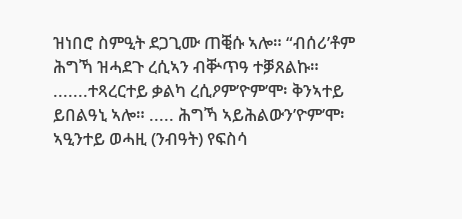ዝነበሮ ስምዒት ደጋጊሙ ጠቒሱ ኣሎ። “ብሰሪ’ቶም ሕግኻ ዝሓደጉ ረሲኣን ብቝጥዓ ተቓጸልኩ። .......ተጻረርተይ ቃልካ ረሲዖም’ዮም’ሞ፡ ቅንኣተይ ይበልዓኒ ኣሎ። ..... ሕግኻ ኣይሕልውን’ዮም’ሞ፡ ኣዒንተይ ወሓዚ (ንብዓት) የፍስሳ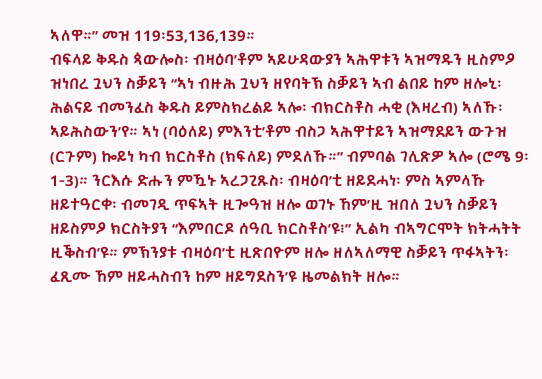ኣለዋ።” መዝ 119፡53,136,139።
ብፍላይ ቅዱስ ጳውሎስ፡ ብዛዕባ’ቶም ኣይሁዳውያን ኣሕዋቱን ኣዝማዱን ዚስምዖ ዝነበረ ጓህን ስቓይን “ኣነ ብዙሕ ጓህን ዘየባትኽ ስቓይን ኣብ ልበይ ከም ዘሎኒ፡ ሕልናይ ብመንፈስ ቅዱስ ይምስክረልይ ኣሎ፡ ብክርስቶስ ሓቂ (እዛረብ) ኣለኹ፡ ኣይሕስውን’የ። ኣነ (ባዕለይ) ምእንቲ’ቶም ብስጋ ኣሕዋተይን ኣዝማደይን ውጉዝ (ርጉም) ኰይነ ካብ ክርስቶስ (ክፍለይ) ምደለኹ።” ብምባል ገሊጽዎ ኣሎ (ሮሜ 9፡1-3)። ንርእሱ ድሑን ምዃኑ ኣረጋጊጹስ፡ ብዛዕባ’ቲ ዘይደሓነ፡ ምስ ኣምላኹ ዘይተዓርቀ፡ ብመገዲ ጥፍኣት ዚጐዓዝ ዘሎ ወገኑ ኸም’ዚ ዝበለ ጓህን ስቓይን ዘይስምዖ ክርስትያን “እምበርዶ ሰዓቢ ክርስቶስ’ዩ፧” ኢልካ ብኣግርሞት ክትሓትት ዚቕስብ’ዩ። ምኽንያቱ ብዛዕባ’ቲ ዚጽበዮም ዘሎ ዘለኣለማዊ ስቓይን ጥፋኣትን፡ ፈጺሙ ኸም ዘይሓስብን ከም ዘይግደስን’ዩ ዜመልክት ዘሎ።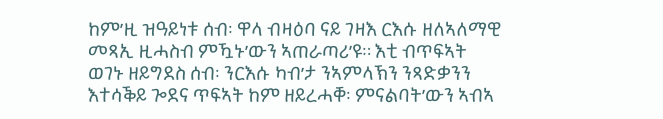ከም’ዚ ዝዓይነቱ ሰብ፡ ዋላ ብዛዕባ ናይ ገዛእ ርእሱ ዘለኣለማዊ መጻኢ ዚሓስብ ምዃኑ’ውን ኣጠራጣሪ’ዩ። እቲ ብጥፍኣት ወገኑ ዘይግደስ ሰብ፡ ንርእሱ ካብ’ታ ንኣምላኽን ንጻድቃንን እተሳቕይ ጐደና ጥፍኣት ከም ዘይረሓቐ፡ ምናልባት’ውን ኣብኣ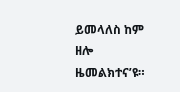ይመላለስ ከም ዘሎ ዜመልክተና’ዩ።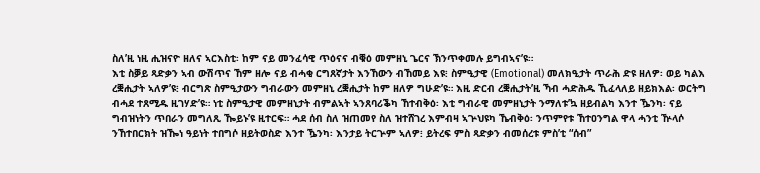ስለ’ዚ ነዚ ሒዝናዮ ዘለና ኣርእስቲ፡ ከም ናይ መንፈሳዊ ጥዕናና ብቑዕ መምዘኒ ጌርና ኽንጥቀመሉ ይግብኣና’ዩ።
እቲ ስቓይ ጻድቃን ኣብ ውሽጥና ኸም ዘሎ ናይ ብሓቂ ርግጸኛታት እንኸውን ብኸመይ እዩ፧ ስምዒታዊ (Emotional) መለክዒታት ጥራሕ ድዩ ዘለዎ፡ ወይ ካልእ ረቛሒታት ኣለዎ’ዩ፧ ብርግጽ ስምዒታውን ግብራውን መምዘኒ ረቛሒታት ከም ዘለዎ ግሁድ’ዩ። እዚ ድርብ ረቛሒታት’ዚ ኻብ ሓድሕዱ ኺፈላለይ ዘይክእል፡ ወርትግ ብሓደ ተጸሚዱ ዚገሃድ’ዩ። ነቲ ስምዒታዊ መምዘኒታት ብምልኣት ኣንጸባሪቕካ ኸተብቅዕ፡ እቲ ግብራዊ መምዘኒታት ንማለቱ’ኳ ዘይብልካ እንተ ዄንካ፡ ናይ ግብዝነትን ጥበራን መግለጺ ዀይኑ’ዩ ዚተርፍ። ሓደ ሰብ ስለ ዝጠመየ ስለ ዝተሸገረ እምብዛ ኣጕህዩካ ኼብቅዕ፡ ንጥምየቱ ኸተዐንግል ዋላ ሓንቲ ዅላሶ ንኸተበርክት ዝዀነ ዓይነት ተበግሶ ዘይትወስድ እንተ ዄንካ፡ እንታይ ትርጕም ኣለዎ፧ ይትረፍ ምስ ጻድቃን ብመሰረቱ ምስ’ቲ “ሰብ”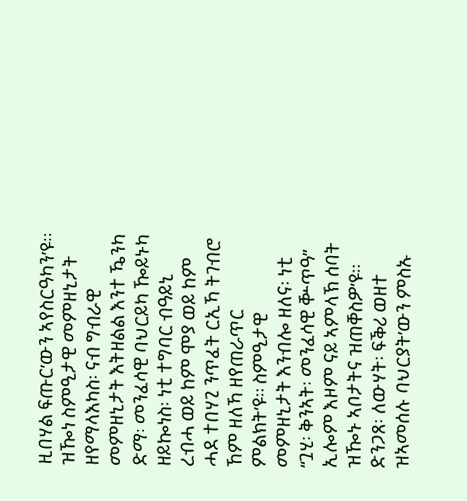ዚበሃል ፍጡር’ውን ኣየስርዓካን’ዩ። ዝዀነ ስምዒታዊ መምዘኒታት ዘየማላእካስ፡ ናብ ግብራዊ መምዘኒታት እትዘልል እንተ ዄንካ ድማ፡ መንፈሳዊ ባህርይካ ዀይኑካ ዘይኰነስ፡ ነቲ ተግባር ብዓይኒ ረብሓ ወይ ከም ሞያ ወይ ከም ሓደ ተበሃጊ ንጥፈት ርኢኻ ትገብሮ ኸም ዘለኻ ዘየጠራጥር ምልክት’ዩ። ስምዒታዊ መምዘኒታት እንብሎ ዘለና፡ ነቲ “ጓሂ፡ ቅንኣት፡ መንፈሳዊ ቝጥዓ” ኢሎም እዞም ናይ ኣምላኽ ሰባት ዝዀኑ ኣቦታትና ዝጠቐስዎ’ዩ። ድንጋጸ፡ ለውሃት፡ ፍቕሪ ወዘተ ዝኣመሰሉ ባህርያት’ውን ምስኡ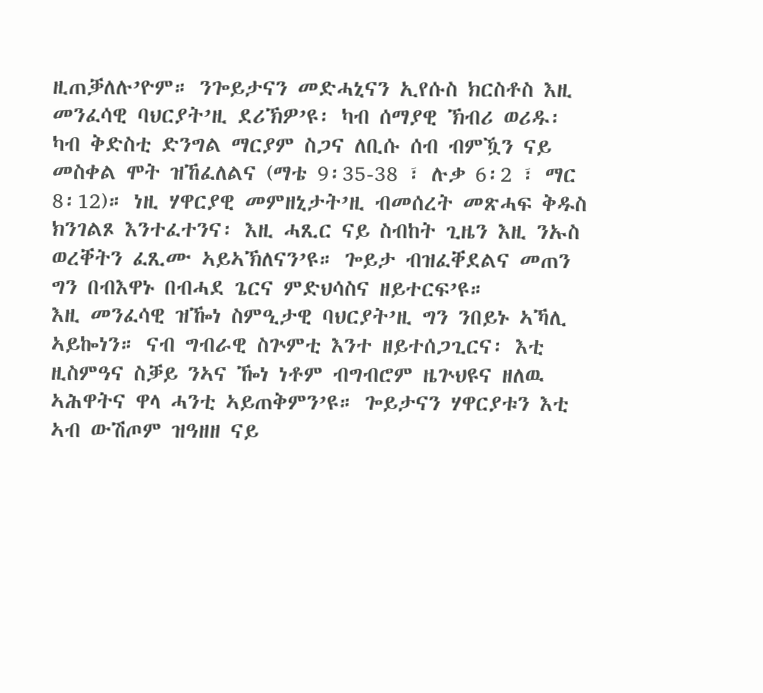ዚጠቓለሉ’ዮም። ንጐይታናን መድሓኒናን ኢየሱስ ክርስቶስ እዚ መንፈሳዊ ባህርያት’ዚ ደሪኽዎ’ዩ፡ ካብ ሰማያዊ ኽብሪ ወሪዱ፡ ካብ ቅድስቲ ድንግል ማርያም ስጋና ለቢሱ ሰብ ብምዃን ናይ መስቀል ሞት ዝኸፈለልና (ማቴ 9፡35-38 ፣ ሉቃ 6፡2 ፣ ማር 8፡12)። ነዚ ሃዋርያዊ መምዘኒታት’ዚ ብመሰረት መጽሓፍ ቅዱስ ክንገልጾ እንተፈተንና፡ እዚ ሓጺር ናይ ስብከት ጊዜን እዚ ንኡስ ወረቐትን ፈጺሙ ኣይኣኽለናን’ዩ። ጐይታ ብዝፈቐደልና መጠን ግን በብእዋኑ በብሓደ ጌርና ምድህሳስና ዘይተርፍ’ዩ።
እዚ መንፈሳዊ ዝዀነ ስምዒታዊ ባህርያት’ዚ ግን ንበይኑ ኣኻሊ ኣይኰነን። ናብ ግብራዊ ስጕምቲ እንተ ዘይተሰጋጊርና፡ እቲ ዚስምዓና ስቓይ ንኣና ዀነ ነቶም ብግብሮም ዜጕህዩና ዘለዉ ኣሕዋትና ዋላ ሓንቲ ኣይጠቅምን’ዩ። ጐይታናን ሃዋርያቱን እቲ ኣብ ውሽጦም ዝዓዘዘ ናይ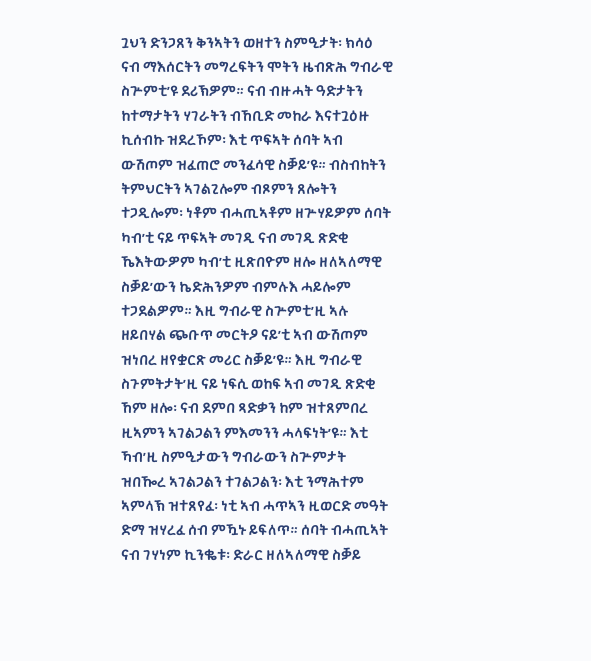ጓህን ድንጋጸን ቅንኣትን ወዘተን ስምዒታት፡ ክሳዕ ናብ ማእሰርትን መግረፍትን ሞትን ዜብጽሕ ግብራዊ ስጕምቲ’ዩ ደሪኽዎም። ናብ ብዙሓት ዓድታትን ከተማታትን ሃገራትን ብኸቢድ መከራ እናተጓዕዙ ኪሰብኩ ዝደረኾም፡ እቲ ጥፍኣት ሰባት ኣብ ውሽጦም ዝፈጠሮ መንፈሳዊ ስቓይ’ዩ። ብስብከትን ትምህርትን ኣገልጊሎም ብጾምን ጸሎትን ተጋዲሎም፡ ነቶም ብሓጢኣቶም ዘጕሃይዎም ሰባት ካብ’ቲ ናይ ጥፍኣት መገዲ ናብ መገዲ ጽድቂ ኼእትውዎም ካብ’ቲ ዚጽበዮም ዘሎ ዘለኣለማዊ ስቓይ’ውን ኬድሕንዎም ብምሉእ ሓይሎም ተጋደልዎም። እዚ ግብራዊ ስጕምቲ’ዚ ኣሉ ዘይበሃል ጭቡጥ መርትዖ ናይ’ቲ ኣብ ውሽጦም ዝነበረ ዘየቋርጽ መሪር ስቓይ’ዩ። እዚ ግብራዊ ስጉምትታት’ዚ ናይ ነፍሲ ወከፍ ኣብ መገዲ ጽድቂ ኸም ዘሎ፡ ናብ ደምበ ጻድቃን ከም ዝተጸምበረ ዚኣምን ኣገልጋልን ምእመንን ሓላፍነት’ዩ። እቲ ኻብ’ዚ ስምዒታውን ግብራውን ስጕምታት ዝበዀረ ኣገልጋልን ተገልጋልን፡ እቲ ንማሕተም ኣምላኽ ዝተጸየፈ፡ ነቲ ኣብ ሓጥኣን ዚወርድ መዓት ድማ ዝሃረፈ ሰብ ምዃኑ ይፍለጥ። ሰባት ብሓጢኣት ናብ ገሃነም ኪንቈቱ፡ ድራር ዘለኣለማዊ ስቓይ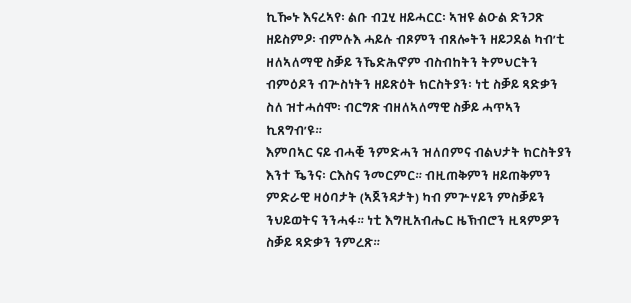ኪዀኑ እናረኣየ፡ ልቡ ብጓሂ ዘይሓርር፡ ኣዝዩ ልዑል ድንጋጽ ዘይስምዖ፡ ብምሉእ ሓይሉ ብጾምን ብጸሎትን ዘይጋደል ካብ’ቲ ዘለኣለማዊ ስቓይ ንኼድሕኖም ብስብከትን ትምህርትን ብምዕዶን ብጕስነትን ዘይጽዕት ክርስትያን፡ ነቲ ስቓይ ጻድቃን ስለ ዝተሓሰሞ፡ ብርግጽ ብዘለኣለማዊ ስቓይ ሓጥኣን ኪጸግብ’ዩ።
እምበኣር ናይ ብሓቒ ንምድሓን ዝለበምና ብልህታት ክርስትያን እንተ ዄንና፡ ርእስና ንመርምር። ብዚጠቅምን ዘይጠቅምን ምድራዊ ዛዕባታት (ኣጀንዳታት) ካብ ምጕሃይን ምስቓይን ንህይወትና ንንሓፋ። ነቲ እግዚአብሔር ዜኽብሮን ዚጻምዎን ስቓይ ጻድቃን ንምረጽ።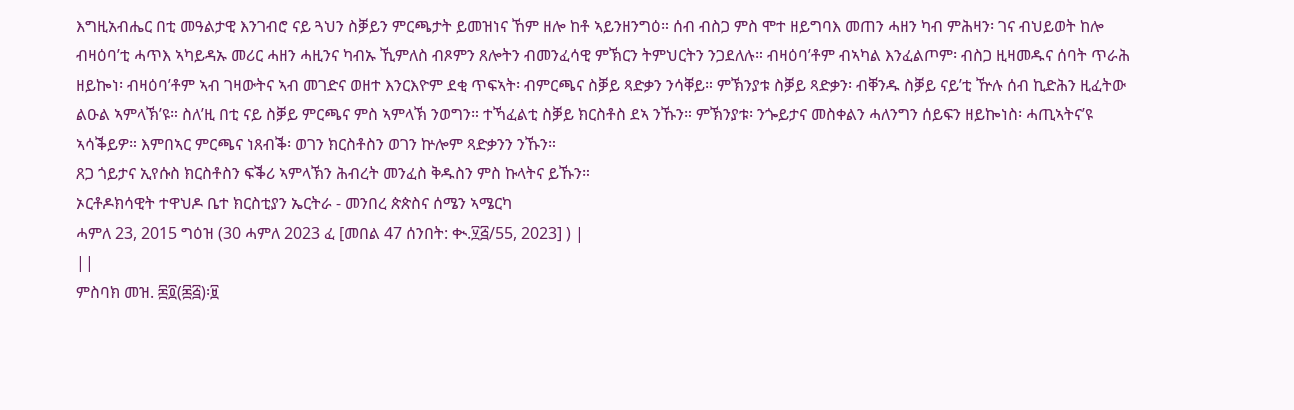እግዚአብሔር በቲ መዓልታዊ እንገብሮ ናይ ጓህን ስቓይን ምርጫታት ይመዝነና ኸም ዘሎ ከቶ ኣይንዘንግዕ። ሰብ ብስጋ ምስ ሞተ ዘይግባእ መጠን ሓዘን ካብ ምሕዛን፡ ገና ብህይወት ከሎ ብዛዕባ’ቲ ሓጥእ ኣካይዳኡ መሪር ሓዘን ሓዚንና ካብኡ ኺምለስ ብጾምን ጸሎትን ብመንፈሳዊ ምኽርን ትምህርትን ንጋደለሉ። ብዛዕባ’ቶም ብኣካል እንፈልጦም፡ ብስጋ ዚዛመዱና ሰባት ጥራሕ ዘይኰነ፡ ብዛዕባ’ቶም ኣብ ገዛውትና ኣብ መገድና ወዘተ እንርእዮም ደቂ ጥፍኣት፡ ብምርጫና ስቓይ ጻድቃን ንሳቐይ። ምኽንያቱ ስቓይ ጻድቃን፡ ብቐንዱ ስቓይ ናይ’ቲ ዅሉ ሰብ ኪድሕን ዚፈትው ልዑል ኣምላኽ’ዩ። ስለ’ዚ በቲ ናይ ስቓይ ምርጫና ምስ ኣምላኽ ንወግን። ተኻፈልቲ ስቓይ ክርስቶስ ደኣ ንኹን። ምኽንያቱ፡ ንጐይታና መስቀልን ሓለንግን ሰይፍን ዘይኰነስ፡ ሓጢኣትና’ዩ ኣሳቕይዎ። እምበኣር ምርጫና ነጸብቕ፡ ወገን ክርስቶስን ወገን ኵሎም ጻድቃንን ንኹን።
ጸጋ ጎይታና ኢየሱስ ክርስቶስን ፍቕሪ ኣምላኽን ሕብረት መንፈስ ቅዱስን ምስ ኩላትና ይኹን።
ኦርቶዶክሳዊት ተዋህዶ ቤተ ክርስቲያን ኤርትራ - መንበረ ጵጵስና ሰሜን ኣሜርካ
ሓምለ 23, 2015 ግዕዝ (30 ሓምለ 2023 ፈ [መበል 47 ሰንበት: ቊ.፶፭/55, 2023] ) |
||
ምስባክ መዝ. ፷፬(፷፭)፡፱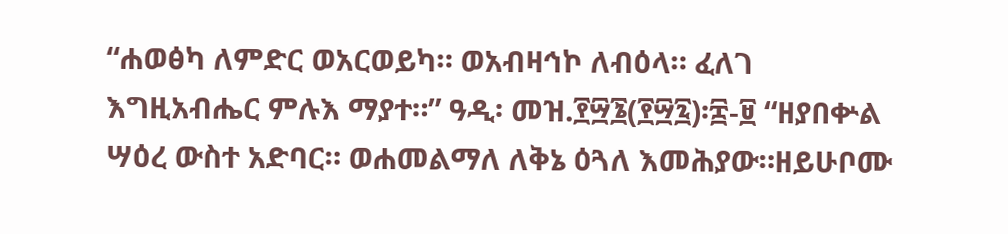“ሐወፅካ ለምድር ወአርወይካ። ወአብዛኅኮ ለብዕላ። ፈለገ እግዚአብሔር ምሉእ ማያተ።” ዓዲ፡ መዝ.፻፵፮(፻፵፯)፡፰-፱ “ዘያበቍል ሣዕረ ውስተ አድባር። ወሐመልማለ ለቅኔ ዕጓለ እመሕያው።ዘይሁቦሙ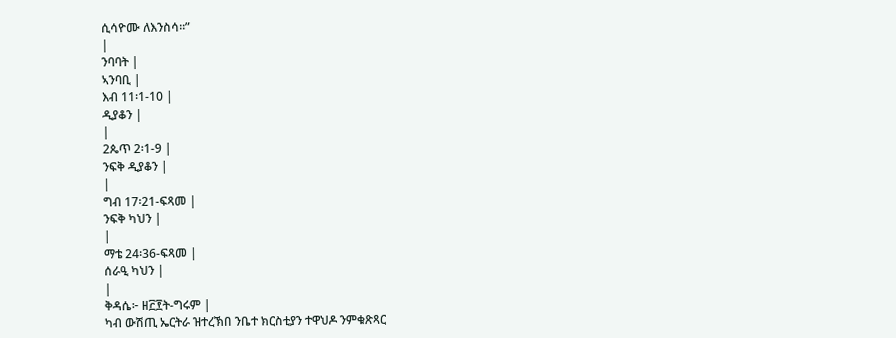ሲሳዮሙ ለእንስሳ።”
|
ንባባት |
ኣንባቢ |
እብ 11፡1-10 |
ዲያቆን |
|
2ጴጥ 2፡1-9 |
ንፍቅ ዲያቆን |
|
ግብ 17፡21-ፍጻመ |
ንፍቅ ካህን |
|
ማቴ 24፡36-ፍጻመ |
ሰራዒ ካህን |
|
ቅዳሴ፦ ዘ፫፻ት-ግሩም |
ካብ ውሽጢ ኤርትራ ዝተረኽበ ንቤተ ክርስቲያን ተዋህዶ ንምቁጽጻር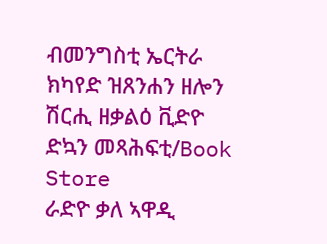ብመንግስቲ ኤርትራ ክካየድ ዝጸንሐን ዘሎን ሽርሒ ዘቃልዕ ቪድዮ
ድኳን መጻሕፍቲ/Book Store
ራድዮ ቃለ ኣዋዲ